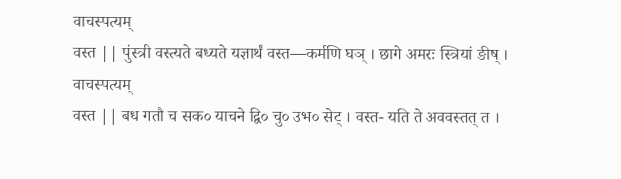वाचस्पत्यम्
वस्त || पुंस्त्री वस्त्यते बध्यते यज्ञार्थं वस्त—कर्मणि घञ् । छागे अमरः स्त्रियां ङीष् ।
वाचस्पत्यम्
वस्त || बध गतौ च सक० याचने द्वि० चु० उभ० सेट् । वस्त- यति ते अववस्तत् त ।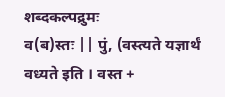शब्दकल्पद्रुमः
व(ब)स्तः || पुं, (वस्त्यते यज्ञार्थं वध्यते इति । वस्त +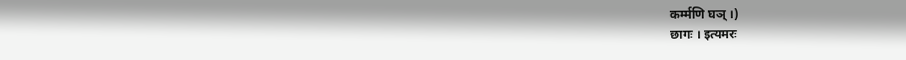कर्म्मणि घञ् ।)
छागः । इत्यमरः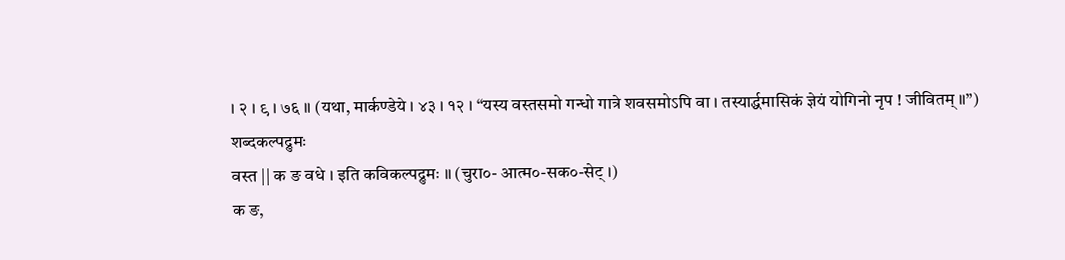। २ । ९ । ७६ ॥ (यथा, मार्कण्डेये । ४३ । १२ । “यस्य वस्तसमो गन्धो गात्रे शवसमोऽपि वा । तस्यार्द्धमासिकं ज्ञेयं योगिनो नृप ! जीवितम् ॥”)
शब्दकल्पद्रुमः
वस्त || क ङ वधे । इति कविकल्पद्रुमः ॥ (चुरा०- आत्म०-सक०-सेट् ।)
क ङ,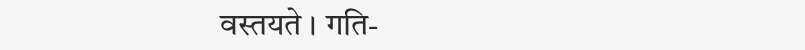वस्तयते । गति-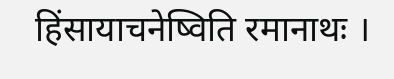हिंसायाचनेष्विति रमानाथः ।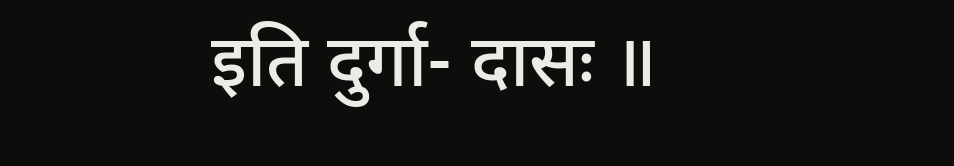इति दुर्गा- दासः ॥